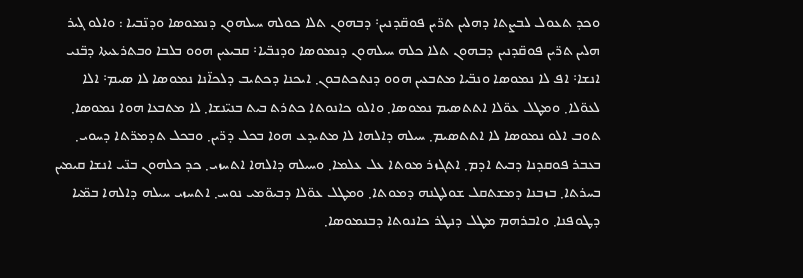ܘܟܕ ܬܥܘܠ ܠܒܨܬܐ ܕܗܠܝܢ ܬܪ̈ܝܢ ܦܘܩ̈ܕܢܝܢ܃ ܕܒܗܘܢ ܬܠܐ ܟܘܠܗ ܚܝܠܗܘܢ ܕܢܡܘܣܐ ܘܕܢ̈ܒܝܐ : ܘܐܠܘ ܓܝܪ ܗܠܝܢ ܬܪ̈ܝܢ ܦܘܩ̈ܕܢܝܢ ܕܒܗܘܢ ܬܠܐ ܟܠܗ ܚܝܠܗܘܢ ܕܢܡܘܣܐ ܘܕܢܒ̈ܝܐ܃ ܩܒܝܥܝܢ ܗܘܘ ܒܠܒܐ ܘܒܬܪܥܝܬܐ ܕܒ̈ܢܝ ܐܢܫܐ܃ ܐܦ ܠܐ ܢܡܘܣܐ ܘܢܒ̈ܝܐ ܡܬܒܥܝܢ ܗܘܘ ܕܢܬܟܬܒܘܢ܂ ܐܝܟܢܐ ܕܟܬܝܒ ܕܠܟܐ̈ܢܐ ܢܡܘܣܐ ܠܐ ܣܝܡ܃ ܐܠܐ ܠܥܘ̈ܠܐ܂ ܘܡܛܠ ܥܘ̈ܠܐ ܐܬܬܣܝܡ ܢܡܘܣܐ܂ ܘܐܠܘ ܟܐܢܘܬܐ ܟܬܪܬ ܒܝܬ ܒܢܝ̈ܢܫܐ܂ ܠܐ ܡܬܒܥܐ ܗܘܐ ܢܡܘܣܐ܂ ܬܘܒ ܐܠܘ ܢܡܘܣܐ ܠܐ ܐܬܬܣܝܡ܂ ܚܝܠܗ ܕܐܠܗܐ ܠܐ ܡܬܝܕܥ ܗܘܐ ܒܟܠ ܕܪ̈ܝܢ܂ ܘܒܟܠ ܬܕܡܪ̈ܬܐ ܕܚܘܝ܂ ܒܥܒܪ ܦܘܩܕܢܐ ܕܒܝܬ ܐܕܡ܂ ܐܬܓܙܪ ܡܘܬܐ ܥܠ ܥܠܡܐ܂ ܘܚܝܠܗ ܕܐܠܗܐ ܐܬܚܙܝ܂ ܟܕ ܟܠܗܘܢ ܒܢ̈ܝ ܐܢܫܐ ܩܝܡܝܢ ܒܚܪܬܐ܂ ܒܙܒܢܐ ܕܡܫܬܩܠ ܫܘܠܛܢܗ ܕܡܘܬܐ܂ ܘܡܛܠ ܥܘ̈ܠܐ ܕܒܝܘ̈ܡܝ ܢܘܚ܂ ܐܬܚܙܝ ܚܝܠܗ ܕܐܠܗܐ ܒܡ̈ܝܐ ܕܛܘܦܢܐ܂ ܘܐܒܪܗܡ ܡܛܠ ܕܢܛܪ ܟܐܢܘܬܐ ܕܒܢܡܘܣܐ܂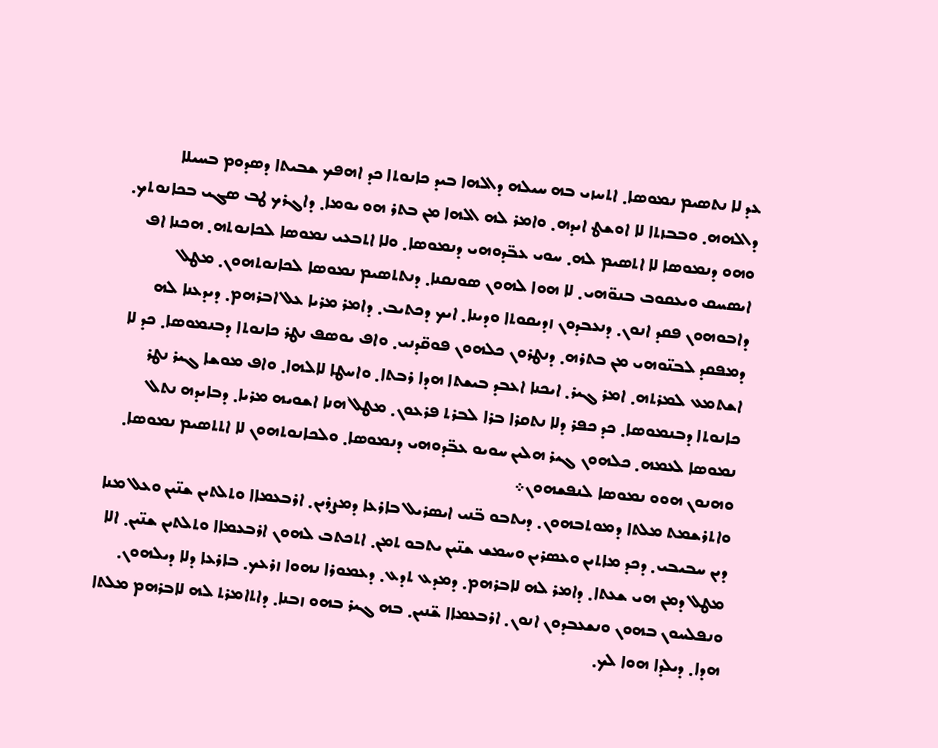ܥܕ ܠܐ ܢܬܣܝܡ ܢܡܘܣܐ܂ ܐܬܚܙܝ ܒܗ ܚܝܠܗ ܕܐܠܗܐ ܒܝܕ ܟܐܢܘܬܐ ܟܕ ܐܗܦܟ ܫܒܝܬܐ ܕܣܕܘܡ ܒܚܝܠܐ ܕܐܠܗܗ܂ ܘܒܒܙܬܐ ܠܐ ܐܘܫܛ ܐܝܕܗ܂ ܘܐܡܪ ܠܗ ܐܠܗܐ ܡܢ ܒܬܪ ܗܘ ܝܘܡܐ܂ ܕܐܓܪܟ ܛܒ ܣܓܝ ܒܟܐܢܘܬܟ܂ ܘܗܘ ܕܢܡܘܣܐ ܠܐ ܐܬܣܝܡ ܠܗ܂ ܚܘܝ ܥܒ̈ܕܘܗܝ ܕܢܡܘܣܐ܂ ܘܠܐ ܐܬܒܥܝ ܢܡܘܣܐ ܠܟܐܢܘܬܗ܂ ܗܟܢܐ ܐܦ ܐܝܣܚܩ ܘܝܥܩܘܒ ܒܢܘ̈ܗܝ܂ ܠܐ ܗܘܐ ܠܗܘܢ ܣܘܢܩܢܐ܂ ܕܢܬܬܣܝܡ ܢܡܘܣܐ ܠܟܐܢܘܬܗܘܢ܂ ܡܛܠ ܕܐܒܘܗܘܢ ܦܩܕ ܐܢܘܢ܂ ܕܢܥܒܕܘܢ ܙܕܝܩܘܬܐ ܘܕܝܢܐ܂ ܐܝܟ ܕܟܬܝܒ܂ ܕܐܡܪ ܡܪܝܐ ܥܠ ܐܒܪܗܡ܂ ܕܝܕܥܢܐ ܠܗ ܕܡܦܩܕ ܠܒܢ̈ܘܗܝ ܡܢ ܒܬܪܗ܂ ܕܢܛܪܘܢ ܟܠܗܘܢ ܦܘܩ̈ܕܢܝ܂ ܘܐܦ ܝܘܣܦ ܢܛܪ ܟܐܢܘܬܐ ܕܒܢܡܘܣܐ܂ ܟܕ ܠܐ ܐܫܬܡܥ ܠܡܪܬܗ܂ ܐܡܪ ܓܝܪ܂ ܐܝܟܢܐ ܐܥܒܕ ܒܝܫܬܐ ܗܕܐ ܪܒܬܐ܂ ܘܐܚܛܐ ܠܐܠܗܐ܂ ܘܐܦ ܡܘܫܐ ܓܝܪ ܢܛܪ ܟܐܢܘܬܐ ܕܒܢܡܘܣܐ܂ ܟܕ ܟܦܪ ܕܠܐ ܢܬܩܪܐ ܒܪܐ ܠܒܪܬ ܦܪܥܘܢ܂ ܡܛܠ`ܗܢܐ ܐܫܘܝܗ ܡܪܝܐ܂ ܕܒܐܝܕܗ ܢܬܠ ܢܡܘܣܐ ܠܥܡܗ܂ ܟܠܗܘܢ ܓܝܪ ܗܠܝܢ ܚܘܝܘ ܥܒ̈ܕܘܗܝ ܕܢܡܘܣܐ܂ ܘܠܟܐܢܘܬܗܘܢ ܠܐ ܐܬܬܣܝܡ ܢܡܘܣܐ܂ ܘܗܢܘܢ ܗܘܘ ܢܡܘܣܐ ܠܢܦܫܗܘܢ܀
ܘܐܬܪܫܡܬ ܡܠܬܐ ܕܡܘܬܒܗܘܢ܂ ܕܝܬܒܘ ܒ̈ܢܝ ܐܝܣܪܝܠ ܒܐܪܥܐ ܕܡܨܪܝܢ܂ ܐܪܒܥܡܐܐ ܘܬܠܬܝܢ ܫܢ̈ܝܢ ܘܥܠ ܡܢܐ ܕܝܢ ܚܒܝܒܝ܂ ܕܟܕ ܡܐܬܝܢ ܘܥܣܪܝܢ ܘܚܡܫ ܫܢ̈ܝܢ ܝܬܒܘ ܬܡܢ܂ ܐܬܟܬܒ ܠܗܘܢ ܐܪܒܥܡܐܐ ܘܬܠܬܝܢ ܫܢ̈ܝܢ܂ ܐܠܐ ܡܛܠ ܕܡܢ ܗܝ ܫܥܬܐ܂ ܕܐܡܪ ܠܗ ܠܐܒܪܗܡ܂ ܕܡܕܥ ܬܕܥ܂ ܕܥܡܘܪܐ ܢܗܘܐ ܙܪܥܟ܂ ܒܐܪܥܐ ܕܠܐ ܕܝܠܗܘܢ܂ ܘܢܦܠܚܘܢ ܒܗܘܢ ܘܢܫܥܒܕܘܢ ܐܢܘܢ܂ ܐܪܒܥܡܐܐ ܫ̈ܢܝܢ܂ ܒܗ ܓܝܪ ܒܗܘ ܙܒܢܐ܂ ܕܐܬܐܡܪܬ ܠܗ ܠܐܒܪܗܡ ܡܠܬܐ ܗܕܐ܂ ܕܝܠܕܐ ܗܘܐ ܠܟ܂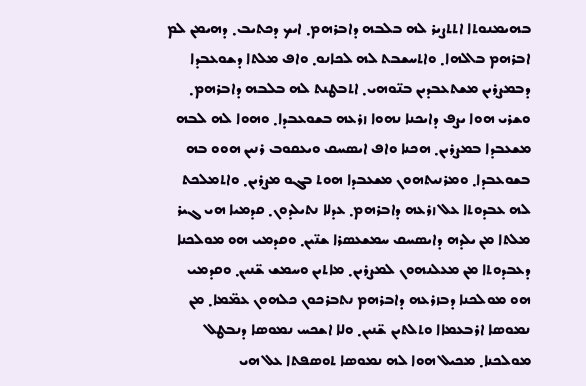ܒܗܝܡܢܘܬܐ ܐܬܬܨܝܪ ܠܗ ܒܠܒܗ ܕܐܒܪܗܡ܂ ܐܝܟ ܕܟܬܝܒ܂ ܕܗܝܡܢ ܠܡ ܐܒܪܗܡ ܒܐܠܗܐ܂ ܘܐܬܚܫܒܬ ܠܗ ܠܟܐܢܘ܂ ܘܐܦ ܡܠܬܐ ܕܫܘܥܒܕܐ ܕܒܡܨܪܝܢ ܡܫܬܥܒܕܝܢ ܒܢ̈ܘܗܝ܂ ܐܬܒܛܢܬ ܠܗ ܒܠܒܗ ܕܐܒܪܗܡ܂ ܘܫܪܝ ܗܘܐ ܝܨܦ ܕܐܝܟܢܐ ܢܗܘܐ ܙܪܥܗ ܒܫܘܥܒܕܐ܂ ܘܗܘܐ ܠܗ ܠܒܗ ܡܫܥܒܕܐ ܒܡܨܪܝܢ܂ ܗܟܢܐ ܘܐܦ ܐܝܣܚܩ ܘܝܥܩܘܒ ܪܢܝܢ ܗܘܘ ܒܗ ܒܫܘܥܒܕܐ܂ ܘܡܪܢܝܬܗܘܢ ܡܫܥܒܕܐ ܗܘܬ ܒܓܘ ܡܨܪܝܢ܂ ܘܐܬܡܠܟܬ ܠܗ ܥܒܕܘܬܐ ܥܠ ܙܪܥܗ ܕܐܒܪܗܡ܂ ܥܕܠܐ ܢܬܝܠܕܘܢ܂ ܩܕܡܝܐ ܗܝ ܓܝܪ ܡܠܬܐ ܡܢ ܝܠܕܗ ܕܐܝܣܚܩ ܚܡܫܥܣܪܐ ܫܢ̈ܝܢ܂ ܘܩܕܡܝ ܗܘ ܡܘܠܟܢܐ ܕܥܒܕܘܬܐ ܡܢ ܡܥܠܢܗܘܢ ܠܡܨܪܝܢ܂ ܡܐܬܝܢ ܘܚܡܫ ܫ̈ܢܝܢ܂ ܘܩܕܡܝ ܗܘ ܡܘܠܟܢܐ ܕܒܙܪܥܗ ܕܐܒܪܗܡ ܢܬܒܪܟܘܢ ܟܠܗܘܢ ܥܡ̈ܡܐ܂ ܡܢ ܢܡܘܣܐ ܐܪܒܥܡܐܐ ܘܬܠܬܝܢ ܫ̈ܢܝܢ܂ ܘܠܐ ܐܫܟܚ ܢܡܘܣܐ ܕܢܒܛܠ ܡܘܠܟܢܐ܂ ܡܟܝܠ ܗܘܐ ܠܗ ܢܡܘܣܐ ܬܘܣܦܬܐ ܥܠ ܗܝ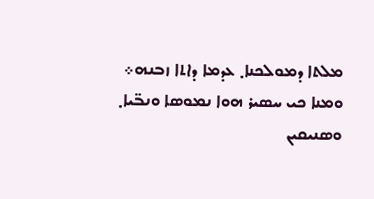ܡܠܬܐ ܕܡܘܠܟܢܐ܂ ܥܕܡܐ ܕܐܬܐ ܙܒܢܗ܀
ܘܡܢܐ ܟܝ ܚܣܝܪ ܗܘܐ ܢܡܘܣܐ ܘܢܒ̈ܝܐ܂ ܘܣܢܝܩܝܢ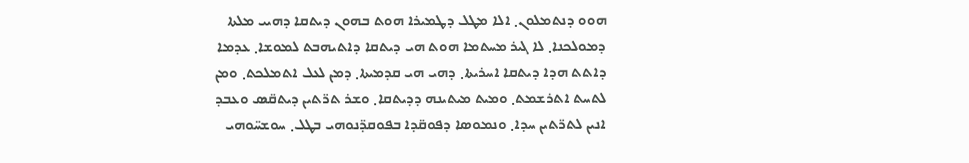ܗܘܘ ܕܢܬܡܠܘܢ܂ ܐܠܐ ܡܛܠ ܕܛܡܝܪܐ ܗܘܬ ܒܗܘܢ ܕܝܬܩܐ ܕܗܝܝ ܡܠܬܐ ܕܡܘܠܟܢܐ܂ ܠܐ ܓܝܪ ܡܚܬܡܐ ܗܘܬ ܗܝ ܕܝܬܩܐ ܕܐܬܝܗܒܬ ܠܡܘܫܐ܂ ܥܕܡܐ ܕܐܬܬ ܗܕܐ ܕܝܬܩܐ ܐܚܪܝܬܐ܂ ܕܗܝ ܗܝ ܩܕܡܝܬܐ܂ ܕܡܢ ܠܥܠ ܐܬܡܠܟܬ܂ ܘܡܢ ܠܬܚܬ ܐܬܪܫܡܬ܂ ܘܡܝܬ ܡܝܬܝܢܗ ܕܕܝܬܩܐ܂ ܘܫܪ ܬܪ̈ܬܝܢ ܕܝܬܩ̈ܣ ܘܥܒܕ ܐܢܝܢ ܠܬܪ̈ܬܝܢ ܚܕܐ܂ ܘܢܡܘܣܐ ܕܦܘܩ̈ܕܐ ܒܦܘܩܕ̈ܢܘܗܝ ܒܛܠ܂ ܚܘܫܚ̈ܘܗܝ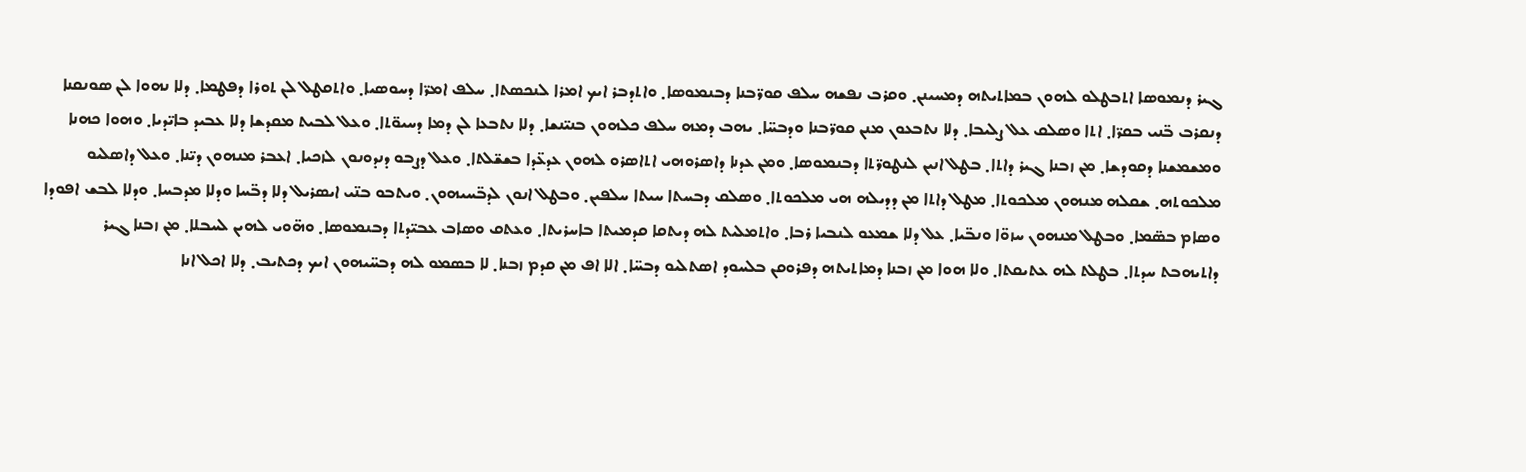ܓܝܪ ܕܢܡܘܣܐ ܐܬܒܛܠܘ ܠܗܘܢ ܒܡܐܬܝܬܗ ܕܡܚܝܢܢ܂ ܘܩܪܒ ܢܦܫܗ ܚܠܦ ܩܘܪ̈ܒܢܐ ܕܒܢܡܘܣܐ܂ ܘܐܬܕܒܪ ܐܝܟ ܐܡܪܐ ܠܢܟܣܬܐ܂ ܚܠܦ ܐܡܪ̈ܐ ܕܚܘܣܝܐ܂ ܘܐܬܩܛܠ ܠܢ ܬܘܪܐ ܕܦܛܡܐ܂ ܕܠܐ ܢܗܘܐ ܠܢ ܣܘܢܩܢܐ ܕܢܩܪܒ ܒ̈ܢܝ ܒܩܪ̈ܐ܂ ܐܬܐ ܘܣܠܩ ܥܠ ܨܠܝܒܐ܂ ܕܠܐ ܢܬܒܥܘܢ ܡܢܢ ܩܘܪ̈ܒܢܐ ܘܕܒܚ̈ܐ܂ ܝܗܒ ܕܡܗ ܚܠܦ ܟܠܗܘܢ ܒܢܝ̈ܢܫܐ܂ ܕܠܐ ܢܬܒܥܐ ܠܢ ܕܡܐ ܕܚܝܘ̈ܬܐ܂ ܘܥܠ ܠܒܝܬ ܡܩܕܫܐ ܕܠܐ ܥܒܝܕ ܒܐܝ̈ܕܝܐ܂ ܘܗܘܐ ܟܗܢܐ ܘܡܫܡܫܢܐ ܕܩܘܕܫܐ܂ ܡܢ ܙܒܢܐ ܓܝܪ ܕܐܬܐ܂ ܒܛܠ ܐܢܝܢ ܠܢܛܘܪ̈ܬܐ ܕܒܢܡܘܣܐ܂ ܘܡܢ ܥܕܢܐ ܕܐܣܪܘܗܝ ܐܬܐܣܪܘ ܠܗܘܢ ܥܕܥ̈ܕܐ ܒܫܫ̈ܠܬܐ܂ ܘܥܠ ܕܨܒܘ ܕܢܕܘܢܘܢ ܠܙܟܝܐ܂ ܐܥܒܪ ܡܢܗܘܢ ܕܝ̈ܢܐ܂ ܘܥܠ ܕܐܣܠܝܘ ܡܠܟܘܬܗ܂ ܫܩܠܗ ܡܢܗܘܢ ܡܠܟܘܬܐ܂ ܡܛܠ ܕܐܬܐ ܡܢ ܕܕܝܠܗ ܗܝ ܡܠܟܘܬܐ܂ ܘܣܠܩ ܕܒܚܬܐ ܚܝܬܐ ܚܠܦܝܢ܂ ܘܒܛܠ ܐܢܘܢ ܠܕܒ̈ܚܝܗܘܢ܂ ܘܝܬܒܘ ܒܢ̈ܝ ܐܝܣܪܝܠ ܕܠܐ ܕܒ̈ܚܐ ܘܕܠܐ ܡܕܒܚܐ܂ ܘܕܠܐ ܠܒܫ ܐܦܘܕܐ ܘܣܐܡ ܒܣ̈ܡܐ܂ ܘܒܛܠ ܡܢܗܘܢ ܚܙܘ̈ܐ ܘܢܒ̈ܝܐ܂ ܥܠ ܕܠܐ ܫܡܥܘ ܠܢܒܝܐ ܪܒܐ܂ ܘܐܬܡܠܝܬ ܠܗ ܕܝܬܩܐ ܩܕܡܝܬܐ ܒܐܚܪܝܬܐ܂ ܘܥܬܩ ܘܣܐܒ ܥܒܝ̈ܕܬܐ ܕܒܢܡܘܣܐ܂ ܘܗ̈ܘܝ ܠܗܝܢ ܠܚܒܠܐ܂ ܡܢ ܙܒܢܐ ܓܝܪ ܕܐܬܝܗܒܬ ܚܕܬܐ܂ ܒܛܠܬ ܠܗ ܥܬܝܩܬܐ܂ ܘܠܐ ܗܘܐ ܡܢ ܙܒܢܐ ܕܡܐܬܝܬܗ ܕܦܪܘܩܢ ܒܠܚܘܕ ܐܣܬܠܝܘ ܕܒܚ̈ܐ܂ ܐܠܐ ܐܦ ܡܢ ܩܕܡ ܙܒܢܐ܂ ܠܐ ܒܣܡܘ ܠܗ ܕܒܚ̈ܝܗܘܢ ܐܝܟ ܕܟܬܝܒ܂ ܕܠܐ ܐܟܠ ܐܢܐ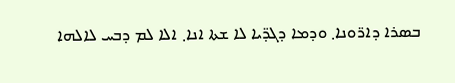ܒܣܪܐ ܕܐܪ̈ܘܢܐ܂ ܘܕܡܐ ܕܓܕ̈ܝܐ ܠܐ ܫܬܐ ܐܢܐ܂ ܐܠܐ ܠܡ ܕܒܚ ܠܐܠܗܐ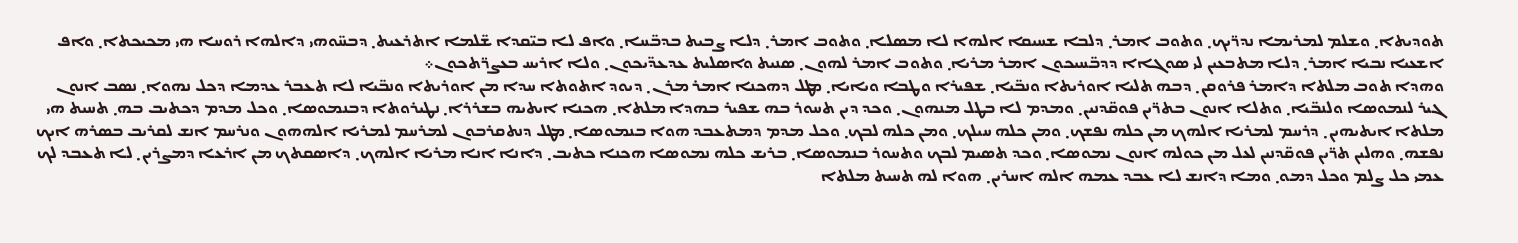ܬܘܕܝܬܐ܂ ܘܫܠܡ ܠܡܪܝܡܐ ܢܕܪ̈ܝܟ܂ ܘܬܘܒ ܐܡܪ܂ ܕܠܒܐ ܫܚܝܩܐ ܐܠܗܐ ܠܐ ܡܣܠܐ܂ ܘܬܘܒ ܐܡܪ܂ ܕܠܐ ܨܒܝܬ ܒܕܒ̈ܚܐ܂ ܘܐܦ ܠܐ ܒܝ̈ܩܕܐ ܫ̈ܠܡܐ ܐܬܪܥܝܬ܂ ܕܒܚ̈ܘܗܝ ܕܐܠܗܐ ܪܘܚܐ ܗܝ ܡܟܝܟܬܐ܂ ܘܐܦ ܐܫܥܝܐ ܢܒܝܐ ܐܡܪ܂ ܕܠܐ ܡܬܒܥܝܢ ܠܝ ܣܘܓܐܐ ܕܕܒ̈ܚܝܟܘܢ ܐܡܪ ܡܪܝܐ܂ ܘܬܘܒ ܐܡܪ ܠܗܘܢ܂ ܣܢܝܬ ܘܐܣܠܝܬ ܥܕܥܕ̈ܝܟܘܢ܂ ܘܠܐ ܐܪܝܚ ܒܥܨܪ̈ܬܟܘܢ܀
ܘܗܕܐ ܬܘܒ ܡܠܬܐ ܕܐܡܪ ܦܪܘܩܢ܂ ܕܒܗ ܬܠܝܐ ܐܘܪܝܬܐ ܘܢܒ̈ܝܐ܂ ܫܦܝܪܐ ܘܛܒܐ ܘܝܐܝܐ܂ ܡܛܠ ܕܗܟܢܐ ܐܡܪ ܡܪܢ܂ ܕܝܘܕ ܐܬܘܬܐ ܚܕܐ ܡܢ ܐܘܪܝܬܐ ܘܢܒ̈ܝܐ ܠܐ ܬܥܒܪ ܥܕܡܐ ܕܟܠ ܢܗܘܐ܂ ܢܣܒ ܐܢܘܢ ܓܝܪ ܠܢܡܘܣܐ ܘܠܢܒ̈ܝܐ܂ ܘܬܠܐ ܐܢܘܢ ܒܬܪ̈ܝܢ ܦܘܩ̈ܕܢܝܢ܂ ܘܡܕܡ ܠܐ ܒܛܠ ܡܢܗܘܢ܂ ܘܟܕ ܕܝܢ ܬܚܘܪ ܒܗ ܫܦܝܪ ܒܗܕܐ ܡܠܬܐ܂ ܗܟܢܐ ܐܝܬܝܗ ܒܫܪܪܐ܂ ܢܛܝܪܘܬܐ ܕܒܢܡܘܣܐ܂ ܘܟܠ ܡܕܡ ܕܟܬܝܒ ܒܗ܂ ܬܚܝܬ ܗܝ ܡܠܬܐ ܐܝܬܝܗܝܢ܂ ܕܪܚܡ ܠܡܪܝܐ ܐܠܗܟ ܡܢ ܟܠܗ ܢܦܫܟ܂ ܘܡܢ ܟܠܗ ܚܝܠܟ܂ ܘܡܢ ܟܠܗ ܠܒܟ܂ ܘܟܠ ܡܕܡ ܕܡܬܥܒܕ ܗܘܐ ܒܢܡܘܣܐ܂ ܡܛܠ ܕܢܬܩܪܒܘܢ ܠܡܪܚܡ ܠܡܪܝܐ ܐܠܗܗܘܢ ܘܢܪܚܡ ܐܢܫ ܠܩܪܝܒ ܒܣܪܗ ܐܝܟ ܢܦܫܗ܂ ܘܗܠܝܢ ܬܪ̈ܝܢ ܦܘܩ̈ܕܢܝܢ ܠܥܠ ܡܢ ܟܘܠܗ ܐܢܘܢ ܢܡܘܣܐ܂ ܘܟܕ ܬܣܝܡ ܠܒܟ ܘܬܚܘܪ ܒܢܡܘܣܐ܂ ܒܪܝܫ ܟܠܗ ܢܡܘܣܐ ܗܟܢܐ ܟܬܝܒ܂ ܕܐܢܐ ܐܢܐ ܡܪܝܐ ܐܠܗܟ܂ ܕܐܣܩܬܟ ܡܢ ܐܪܥܐ ܕܡܨܪܝܢ܂ ܠܐ ܬܥܒܕ ܠܟ ܥܡܝ ܟܠ ܨܠܡ ܘܟܠ ܕܡܘ܂ ܘܡܐ ܕܐܢܫ ܠܐ ܥܒܕ ܥܡܗ ܐܠܗ ܐܚܪܝܢ܂ ܗܘܐ ܠܗ ܬܚܝܬ ܡܠܬܐ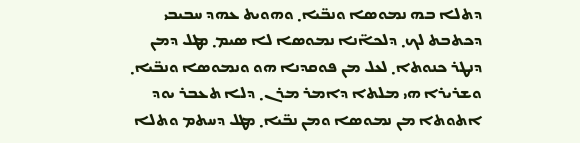ܕܬܠܐ ܒܗ ܢܡܘܣܐ ܘܢܒ̈ܝܐ܂ ܘܗܘܝܬ ܥܗܕ ܚܒܝܒܝ ܕܟܬܒܬ ܠܟ܂ ܕܠܟܐ̈ܢܐ ܢܡܘܣܐ ܠܐ ܣܝܡ܂ ܡܛܠ ܕܡܢ ܕܢܛܪ ܟܢܘܬܐ܂ ܠܥܠ ܡܢ ܦܘܩܕܢܐ ܗܘ ܘܢܡܘܣܐ ܘܢܒ̈ܝܐ܂ ܘܫܪܝܪܐ ܗܝ ܡܠܬܐ ܕܐܡܪ ܡܪܢ܂ ܕܠܐ ܬܥܒܪ ܝܘܕ ܐܬܘܬܐ ܡܢ ܢܡܘܣܐ ܘܡܢ ܢܒ̈ܝܐ܂ ܡܛܠ ܕܚܬܡ ܘܬܠܐ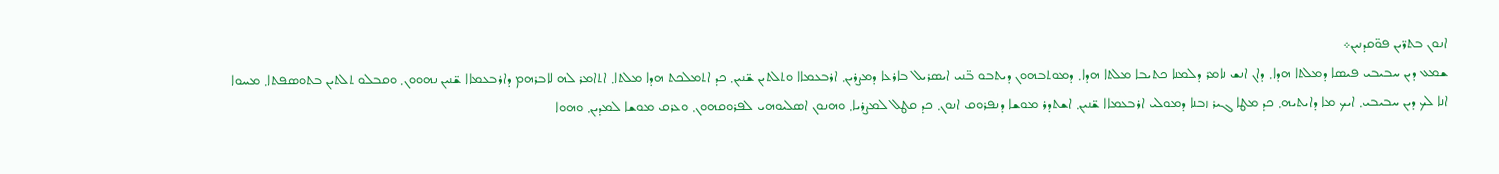ܐܢܘܢ ܒܬܪ̈ܝܢ ܦܘ̈ܩܕܢܝܢ܀
ܫܡܥ ܕܝܢ ܚܒܝܒܝ ܦܝܣܐ ܕܡܠܬܐ ܗܕܐ܂ ܕܐܢ ܐܢܫ ܢܐܡܪ ܕܠܡܢܐ ܟܬܝܒܐ ܡܠܬܐ ܗܕܐ܂ ܕܡܘܬܒܗܘܢ ܕܝܬܒܘ ܒ̈ܢܝ ܐܝܣܪܝܠ ܒܐܪܥܐ ܕܡܨܪܝܢ܂ ܐܪܒܥܡܐܐ ܘܬܠܬܝܢ ܫ̈ܢܝܢ܂ ܟܕ ܐܬܡܠܟܬ ܗܕܐ ܡܠܬܐ܂ ܐܬܐܡܪ ܠܗ ܠܐܒܪܗܡ ܕܐܪܒܥܡܐܐ ܫ̈ܢܝܢ ܢܗܘܘܢ܂ ܘܩܒܠܘ ܬܠܬܝܢ ܒܬܘܣܦܬܐ܂ ܡܚܘܐ ܐܢܐ ܠܟ ܕܝܢ ܚܒܝܒܝ܂ ܐܝܟ ܡܐ ܕܐܝܬܝܗ܂ ܟܕ ܡܛܐ ܓܝܪ ܙܒܢܐ ܕܡܘܠܝ ܐܪܒܥܡܐܐ ܫ̈ܢܝܢ܂ ܐܫܬܕܪ ܡܘܫܐ ܕܢܦܪܘܩ ܐܢܘܢ܂ ܟܕ ܩܛܠ ܠܡܨܪܝܐ܂ ܘܗܢܘܢ ܐܣܠܝܘܗܝ ܠܦܪܘܩܗܘܢ܂ ܘܥܪܩ ܡܘܫܐ ܠܡܕܝܢ܂ ܘܗܘܐ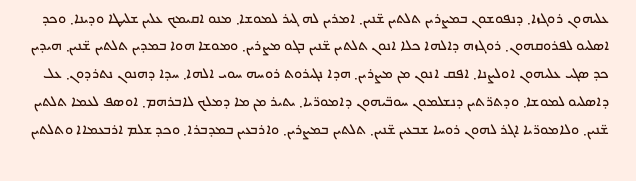ܥܠܝܗܘܢ ܪܘܓܙܐ܂ ܕܢܦܘܫܘܢ ܒܡܨܪܝܢ ܬܠܬܝܢ ܫ̈ܢܝܢ܂ ܐܡܪܝܢ ܠܗ ܓܝܪ ܠܡܘܫܐ܂ ܡܢܘ ܐܩܝܡܟ ܥܠܝܢ ܫܠܝܛܐ ܘܕܝܢܐ܂ ܘܟܕ ܐܣܠܝܘ ܠܦܪܘܩܗܘܢ܂ ܪܘܓܙܗ ܕܐܠܗܐ ܟܠܐ ܐܢܘܢ ܬܠܬܝܢ ܫ̈ܢܝܢ ܒܓܘ ܡܨܪܝܢ܂ ܘܡܘܫܐ ܗܘܐ ܒܡܕܝܢ ܬܠܬܝܢ ܫ̈ܢܝܢ܂ ܗܝܕܝܢ ܟܕ ܣܓܝ ܥܠܝܗܘܢ ܐܘܠܨܢܐ܂ ܐܦܩ ܐܢܘܢ ܡܢ ܡܨܪܝܢ܂ ܗܕܐ ܢܓܝܪܘܬ ܪܘܚܗ ܚܘܝ ܐܠܗܐ܂ ܚܕܐ ܕܗܢܘܢ ܢܬܪܕܘܢ܂ ܥܠ ܕܐܣܠܝܘ ܠܡܘܫܐ܂ ܘܕܬܪ̈ܬܝܢ ܕܢܫܠܡܘܢ ܚܘܒ̈ܝܗܘܢ ܕܐܡܘܪ̈ܝܐ܂ ܝܬܝܪ ܡܢ ܡܐ ܕܡܠܟ ܠܐܒܪܗܡ܂ ܐܘܣܦ ܠܥܡܐ ܬܠܬܝܢ ܫ̈ܢܝܢ܂ ܘܠܐܡܘܪ̈ܝܐ ܐܓܪ ܠܗܘܢ ܪܘܚܐ ܫܒܥܝܢ ܫ̈ܢܝܢ܂ ܬܠܬܝܢ ܒܡܨܪܝܢ܂ ܘܐܪܒܥܝܢ ܒܡܕܒܪܐ܂ ܘܟܕ ܫܠܡ ܐܪܒܥܡܐܐ ܘܬܠܬܝܢ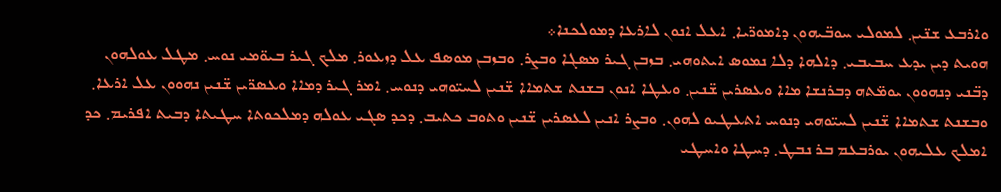ܘܐܪܒܥ ܫܢ̈ܝܢ܂ ܠܡܘܠܝ ܚܘܒ̈ܝܗܘܢ ܕܐܡܘܪ̈ܝܐ܂ ܐܥܠ ܐܢܘܢ ܠܐܪܥܐ ܕܡܘܠܟܢܐ܀
ܗܘܝܬ ܕܝܢ ܝܕܥ ܚܒܝܒܝ܂ ܕܐܠܗܐ ܕܠܐ ܢܡܘܣ ܐܝܬܘܗܝ܂ ܒܙܒܢ ܓܝܪ ܡܣܓܐ ܘܒܨܪ܂ ܘܒܙܒܢ ܡܘܣܦ ܥܠ ܕܙܥܘܪ܂ ܡܠܟ ܓܝܪ ܒܝܘ̈ܡܝ ܢܘܚ܂ ܡܛܠ ܥܘܠܗܘܢ ܕܒ̈ܢܝ ܕܢܗܘܘܢ ܝܘܡ̈ܬܗ ܕܒܪܢܫܐ ܡܐܐ ܘܥܣܪܝܢ ܫ̈ܢܝܢ܂ ܘܥܛܐ ܐܢܘܢ ܒܫܢܬ ܫܬܡܐܐ ܫ̈ܢܝܢ ܠܚܝ̈ܘܗܝ ܕܢܘܚ܂ ܐܡܪ ܓܝܪ ܕܡܐܐ ܘܥܣܪ̈ܝܢ ܫ̈ܢܝܢ ܢܗܘܘܢ ܥܠ ܐܪܥܐ܂ ܘܒܫܢܬ ܫܬܡܐܐ ܫ̈ܢܝܢ ܠܚܝ̈ܘܗܝ ܕܢܘܚ ܐܬܥܛܝܘ ܠܗܘܢ܂ ܘܒܨܪ ܐܢܝܢ ܠܥܣܪܝܢ ܫ̈ܢܝܢ ܘܬܘܒ ܟܬܝܒ܂ ܕܟܕ ܣܓܝ ܥܘܠܗ ܕܡܠܟܘܬܐ ܚܛܝܬܐ ܕܒܝܬ ܐܦܪܝܡ܂ ܟܕ ܐܡܠܟ ܥܠܝܗܘܢ ܝܘܪܒܥܡ ܒܪ ܢܒܛ܂ ܕܚܛܐ ܘܐܚܛܝ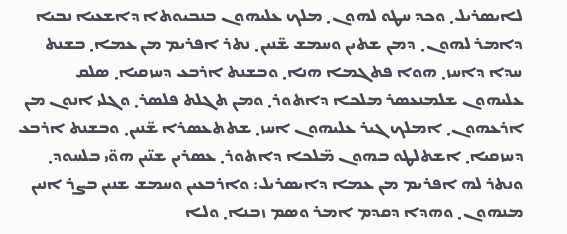ܠܐܝܣܪܝܠ܂ ܘܟܕ ܚܛܘ ܠܗܘܢ܂ ܡܠܟ ܥܠܝܗܘܢ ܒܢܒܝܘܬܐ ܕܐܫܥܝܐ ܢܒܝܐ ܕܐܡܪ ܠܗܘܢ܂ ܕܡܢ ܫܬܝܢ ܘܚܡܫ ܫ̈ܢܝܢ܂ ܢܬܪ ܐܦܪܝܡ ܡܢ ܥܡܐ܂ ܒܫܢܬ ܚܕܐ ܕܐܚܙ܂ ܗܘܐ ܦܬܓܡܐ ܗܢܐ܂ ܘܒܫܢܬ ܐܪܒܥ ܕܚܙܩܝܐ܂ ܣܠܩ ܥܠܝܗܘܢ ܫܠܡܢܥܣܪ ܡܠܟܐ ܕܐܬܘܪ܂ ܘܡܢ ܬܓܠܬ ܦܠܣܪ܂ ܘܓܠܝ ܐܢܘܢ ܡܢ ܐܪܥܗܘܢ܂ ܐܡܠܟ ܓܝܪ ܥܠܝܗܘܢ ܐܚܙ܂ ܫܬܬܥܣܪܐ ܫ̈ܢܝܢ܂ ܘܒܫܢܬ ܐܪܒܥ ܕܚܙܩܝܐ܂ ܐܫܬܠܛܘ ܒܗܘܢ ܡ̈ܠܟܐ ܕܐܬܘܪ܂ ܥܣܪܝܢ ܫܢ̈ܝܢ ܗܘ̈ܝ ܒܠܚܘܕ܂ ܘܢܬܪ ܠܗ ܐܦܪܝܡ ܡܢ ܥܡܐ ܕܐܝܣܪܝܠ: ܘܐܪܒܥܝܢ ܘܚܡܫ ܫܢܝܢ ܒܨܪ ܐܢܝܢ ܡܢܗܘܢ܂ ܘܗܕܐ ܕܩܕܡ ܐܡܪ ܘܣܡ ܙܒܢܐ܂ ܘܠܐ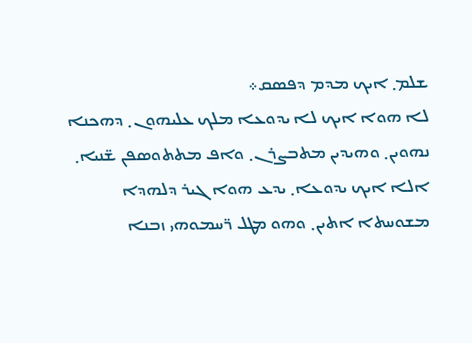ܫܠܡ܂ ܐܝܟ ܡܕܡ ܕܦܣܩ܀
ܠܐ ܗܘܐ ܐܝܟ ܠܐ ܝܕܘܥܐ ܡܠܟ ܥܠܝܗܘܢ܂ ܕܗܟܢܐ ܢܗܘܝܢ܂ ܘܗܝܕܝܢ ܡܬܒܨܪܢ܂ ܘܐܦ ܡܬܬܘܣܦܢ ܫ̈ܢܝܐ܂ ܐܠܐ ܐܝܟ ܝܕܘܥܐ܂ ܝܕܥ ܗܘܐ ܓܝܪ ܕܠܗܕܐ ܡܫܘܚܬܐ ܐܬܝܢ܂ ܘܗܘ ܡܛܠ ܪ̈ܚܡܘܗܝ ܙܒܢܐ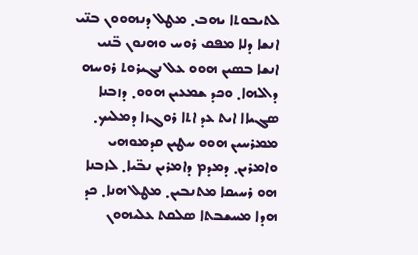ܠܬܝܒܘܬܐ ܝܗܒ܂ ܡܛܠ ܕܢܗܘܘܢ ܒܢ̈ܝ ܐܢܫܐ ܕܠܐ ܡܦܩ ܪܘܚ ܘܗܢܘܢ ܒ̈ܢܝ ܐܢܫܐ ܒܣܝܢ ܗܘܘ ܥܠ ܢܓܝܪܘܬ ܪܘܚܗ ܕܐܠܗܐ܂ ܘܟܕ ܫܡܥܝܢ ܗܘܘ܂ ܕܙܒܢܐ ܣܓܝܐܐ ܐܝܬ ܥܕ ܐܬܐ ܪܘܓܙܐ ܕܡܠܝܟ܂ ܡܡܪܚܝܢ ܗܘܘ ܚܛܝܢ ܩܕܡܘܗܝ ܘܐܡܪܝܢ܂ ܕܡܕܡ ܕܐܡܪܝܢ ܢܒ̈ܝܐ܂ ܠܙܒܢܐ ܗܘ ܪܚܝܩܐ ܡܬܢܒܝܢ܂ ܡܛܠ ܗܢܐ܂ ܟܕ ܗܕܐ ܡܚܫܒܬܐ ܣܠܩܬ ܥܠܝܗܘܢ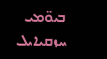ܒܝܘ̈ܡܝ ܚܙܩܝܐܝܠ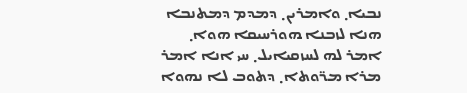ܢܒܝܐ܂ ܘܐܡܪܝܢ܂ ܕܡܕܡ ܕܡܬܢܒܐ ܗܢܐ ܠܙܒܢܐ ‍‍ܗܘܪܚܝܩܐ ܗܘܐ܂ ܐܡܪ ܠܗ ܠܚܙܩܝܐܝܠ܂ ܚܝ ܐܢܐ ܐܡܪ ܡܪܐ ܡܪ̈ܘܬܐ܂ ܕܬܘܒ ܠܐ ܢܗܘܐ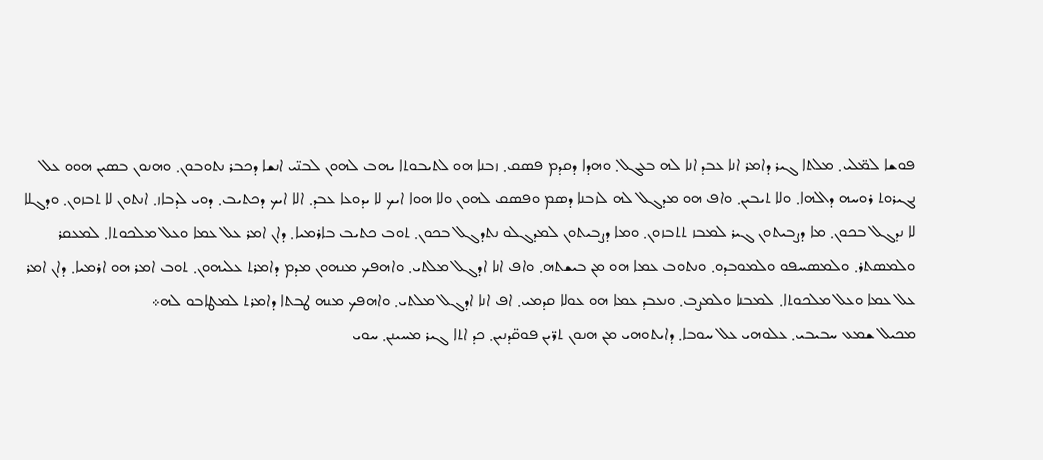ܦܘܫܐ ܠܡ̈ܠܝ܂ ܡܠܬܐ ܓܝܪ ܕܐܡܪ ܐܢܐ ܥܒܕ ܐܢܐ ܠܗ ܒܥܓܠ܂ ܘܗܕܐ ܕܩܕܡ ܦܣܩ܂ ܙܒܢܐ ܗܘ ܠܬܝܒܘܬܐ ܝܗܒ ܠܗܘܢ ܠܒܢ̈ܝ ܐܢܫܐ ܕܟܒܪ ܢܬܘܒܘܢ܂ ܘܗܢܘܢ ܒܣܝܢ ܗܘܘ ܥܠ ܢܓܝܪܘܬ ܪܘܚܗ ܕܐܠܗܐ܂ ܘܠܐ ܬܝܒܝܢ܂ ܘܐܦ ܗܘ ܡܕܓܠ ܠܗ ܠܙܒܢܐ ܕܣܡ ܘܦܣܩ ܠܗܘܢ ܘܠܐ ܗܘܐ ܐܝܟ ܠܐ ܝܕܘܥܐ ܥܒܕ܂ ܐܠܐ ܐܝܟ ܕܟܬܝܒ܂ ܕܘܝ ܠܕܒܐܙ܂ ܐܢܬܘܢ ܠܐ ܬܒܙܘܢ܂ ܘܕܓܠܐ ܠܐ ܢܕܓܠ ܒܟܘܢ܂ ܡܐ ܕܨܒܝܬܘܢ ܓܝܪ ܠܡܒܙ ܬܬܒܙܘܢ܂ ܘܡܐ ܕܨܒܝܬܘܢ ܠܡܕܓܠܘ ܢܬܕܓܠ ܒܟܘܢ܂ ܬܘܒ ܟܬܝܒ ܒܐܪܡܝܐ܂ ܕܐܢ ܐܡܪ ܥܠ ܥܡܐ ܘܥܠ ܡܠܟܘܬܐ܂ ܠܡܥܩܪ ܘܠܡܣܬܪ܂ ܘܠܡܣܚܦܘ ܘܠܡܘܒܕܘ܂ ܘܢܬܘܒ ܥܡܐ ܗܘ ܡܢ ܒܝܫܬܗ܂ ܘܐܦ ܐܢܐ ܐܕܓܠ ܡܠܬܝ܂ ܘܐܗܦܟ ܡܢܗܘܢ ܡܕܡ ܕܐܡܪܬ ܥܠܝܗܘܢ܂ ܬܘܒ ܐܡܪ ܗܘ ܐܪܡܝܐ܂ ܕܐܢ ܐܡܪ ܥܠ ܥܡܐ ܘܥܠ ܡܠܟܘܬܐ܂ ܠܡܒܢܐ ܘܠܡܨܒ܂ ܘܢܥܒܕ ܥܡܐ ܗܘ ܥܘܠܐ ܩܕܡܝ܂ ܐܦ ܐܢܐ ܐܕܓܠ ܡܠܬܝ܂ ܘܐܗܦܟ ܡܢܗ ܛܒܬܐ ܕܐܡܪܬ ܠܡܛܐܒܘ ܠܗ܀
ܡܟܝܠ ܫܡܥ ܚܒܝܒܝ܂ ܥܠܘܗܝ ܥܠ ܚܘܒܐ܂ ܕܐܝܬܘܗܝ ܡܢ ܗܢܘܢ ܬܪ̈ܝܢ ܦܘܩ̈ܕܢܝܢ܂ ܟܕ ܐܬܐ ܓܝܪ ܡܚܝܢܢ܂ ܚܘܝ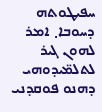ܚܦܝܛܘܬܗ ܕܚܘܒܐ܂ ܐܡܪ ܠܗܘܢ ܓܝܪ ܠܬܠܡ̈ܝܕܘܗܝ ܕܗܢܘ ܦܘܩܕܢܝ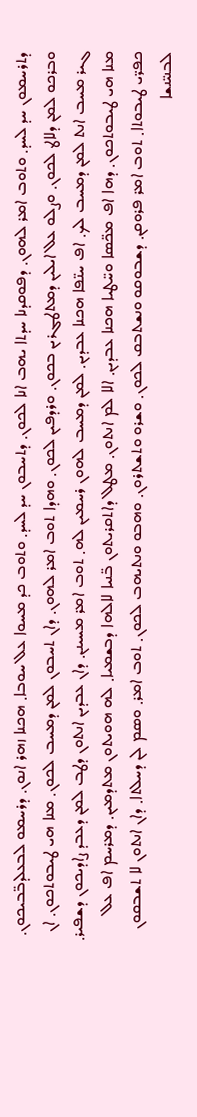ܕܬܪܚܡܘܢ ܚܕ ܠܚܕ܂ ܘܬܘܒ ܐܡܪ ܠܗܘܢ܂ ܕܦܘܩܕܢܐ ܚܕܬܐ ܝܗܒ ܐܢܐ ܠܟܘܢ܂ ܕܬܚܒܘܢ ܚܕ ܠܚܕ܂ ܘܬܘܒ ܟܕ ܡܚܘܐ ܥܠ ܚܘܒܐ܂ ܗܟܢܐ ܙܗܪ ܐܢܘܢ܂ ܕܪܚܡܘ ܠܒܥܠܕܒ̈ܒܝܟܘܢ܂ ܘܒܪܟܘ ܠܡܢ ܕܠܐܛ ܠܟܘܢ܂ ܘܨܠܘ ܥܠ ܐܝܠܝܢ ܕܡܬܛܓܪܝܢ ܒܟܘܢ܂ ܘܪܕܦܝܢ ܠܟܘܢ܂ ܘܗܕܐ ܬܘܒ ܐܡܪ ܠܗܘܢ܂ ܕܐܢ ܬܚܒܘܢ ܠܡܢ ܕܡܚܒ ܠܟܘܢ܂ ܡܢܐ ܗܝ ܛܝܒܘܬܟܘܢ܂ ܐܢ ܓܝܪ ܡܚܒ ܐܢܬ ܠܡܢ ܕܡܚܒ ܠܟ܂ ܐܦ ܚܢ̈ܦܐ ܗܟܢܐ ܥܒܕܝܢ܂ ܠܡܢ ܕܡܚܒ ܠܗܘܢ ܪܚܡܝܢ ܠܗ܂ ܬܘܒ ܐܡܪ ܡܚܝܢܢ܂ ܕܐܢ ܥܒܕܝܢ ܐܢܬܘܢ ܕܛܒ ܠܡܢ ܕܥܒܕ ܨܐܕܝܟܘܢ ܕܫܦܝܪ܂ ܡܢܐ ܗܝ ܛܝܒܘܬܟܘܢ܂ ܕܗܐ ܐܦ ܡܟ̈ܣܐ ܘܚ̈ܛܝܐ ܗܟܢܐ ܥܒܕܝܢ܂ ܐܠܐ ܠܡ ܐܢܬܘܢ܂ ܡܛܠ ܕܐܬܩܪܝܬܘܢ ܒ̈ܢܝܐ ܠܐܠܗܐ ܕܒܫܡܝܐ܂ ܠܗ ܗܘܝܬܘܢ ܡܬܕܡܝܢ܂ ܕܡܪܚܡ ܐܦ ܥܠ ܟܦܪ̈ܝ ܛܝܒܘܬܐ܂ ܬܘܒ ܐܡܪ ܦܪܘܩܢ܂ ܕܫܒܘܩܘ ܘܢܫܬܒܩ ܠܟܘܢ܂ ܘܫܪܘ ܘܬܫܬܪܘܢ܂ ܘܗܒܘ ܘܢܬܝܗܒ ܠܟܘܢ܂ ܬܘܒ ܐܡܪ܂ ܘܣܡ ܠܢ ܕܚܠܬܐ܂ ܕܐܢ ܐܢܬܘܢ ܠܐ ܬܫܒܩܘܢ ܠܒܢܝ̈ܢܫܐ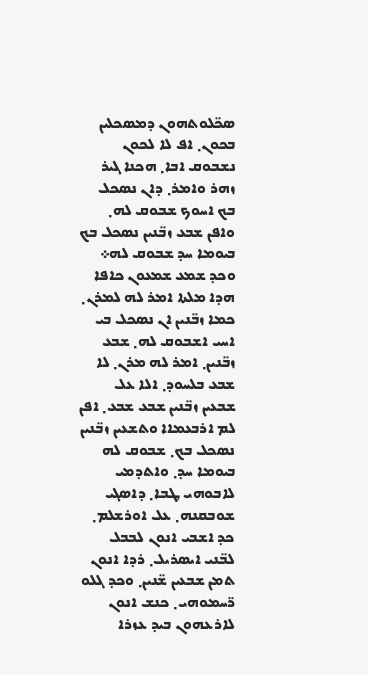ܣܟ̈ܠܘܬܗܘܢ ܕܡܣܟܠܝܢ ܒܟܘܢ܂ ܐܦ ܠܐ ܠܟܘܢ ܢܫܒܘܩ ܐܒܐ܂ ܗܟܢܐ ܓܝܪ ܙܗܪ ܘܐܡܪ܂ ܕܐܢ ܢܣܟܠ ܒܟ ܐܚܘܟ ܫܒܘܩ ܠܗ܂ ܘܐܦܢ ܫܒܥ ܙܒ̈ܢܝܢ ܢܣܟܠ ܒܟ ܒܝܘܡܐ ܚܕ ܫܒܘܩ ܠܗ܀
ܘܟܕ ܫܡܥ ܫܡܥܘܢ ܟܐܦܐ ܗܕܐ ܡܠܬܐ ܐܡܪ ܠܗ ܠܡܪܢ܂ ܟܡܐ ܙܒ̈ܢܝܢ ܐܢ ܢܣܟܠ ܒܝ ܐܚܝ ܐܫܒܘܩ ܠܗ܂ ܫܒܥ ܙܒ̈ܢܝܢ܂ ܐܡܪ ܠܗ ܡܪܢ܂ ܠܐ ܫܒܥ ܒܠܚܘܕ܂ ܐܠܐ ܥܠ ܫܒܥܝܢ ܙܒ̈ܢܝܢ ܫܒܥ ܫܒܥ܂ ܐܦܢ ܠܡ ܐܪܒܥܡܐܐ ܘܬܫܥܝܢ ܙܒ̈ܢܝܢ ܢܣܟܠ ܒܟ܂ ܫܒܘܩ ܠܗ ܒܝܘܡܐ ܚܕ܂ ܘܐܬܕܡܝ ܠܐܒܘܗܝ ܛܒܐ܂ ܕܐܣܓܝ ܫܘܒܩܢܗ܂ ܥܠ ܐܘܪܫܠܡ܂ ܟܕ ܐܫܒܝ ܐܢܘܢ ܠܒܒܠ ܠܒ̈ܢܝ ܐܝܣܪܝܠ܂ ܪܕܐ ܐܢܘܢ ܬܡܢ ܫܒܥܝܢ ܫ̈ܢܝܢ܂ ܘܟܕ ܓܠܘ ܪ̈ܚܡܘܗܝ܂ ܟܢܫ ܐܢܘܢ ܠܐܪܥܗܘܢ ܒܝܕ ܥܙܪܐ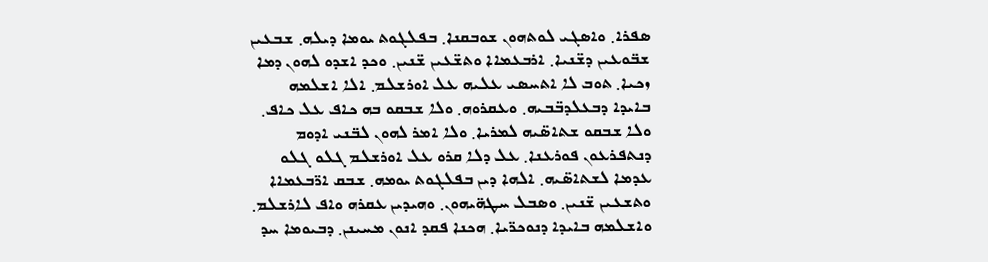ܣܦܪܐ܂ ܘܐܣܓܝ ܠܘܬܗܘܢ ܫܘܒܩܢܐ܂ ܒܦܠܓܘܬ ܝܘܡܐ ܕܝܠܗ܂ ܫܒܥܝܢ ܫܒ̈ܘܥܝܢ ܕܫ̈ܢܝܐ܂ ܐܪܒܥܡܐܐ ܘܬܫ̈ܥܝܢ ܫ̈ܢܝܢ܂ ܘܟܕ ܐܫܕܘ ܠܗܘܢ ܕܡܐ ܙܟܝܐ܂ ܬܘܒ ܠܐ ܐܬܚܣܝ ܥܠܝܗ ܥܠ ܐܘܪܫܠܡ܂ ܐܠܐ ܐܫܠܡܗ ܒܐܝܕܐ ܕܒܥܠܕܒ̈ܒܝܗ܂ ܘܥܩܪܘܗ܂ ܘܠܐ ܫܒܩܘ ܒܗ ܟܐܦ ܥܠ ܟܐܦ܂ ܘܠܐ ܫܒܩܘ ܫܬܐܣ̈ܝܗ ܠܡܪܝܐ܂ ܘܠܐ ܐܡܪ ܠܗܘܢ ܠܒ̈ܢܝ ܐܕܘܡ ܕܢܬܦܪܥܘܢ ܦܘܪܥܢܐ܂ ܥܠ ܕܠܐ ܩܪܘ ܥܠ ܐܘܪܫܠܡ ܓܠܘ ܓܠܘ ܥܕܡܐ ܠܫܬܐܣ̈ܝܗ܂ ܐܠܗܐ ܕܝܢ ܒܦܠܓܘܬ ܝܘܡܗ܂ ܫܒܩ ܐܪ̈ܒܥܡܐܐ ܘܬܫܥܝܢ ܫ̈ܢܝܢ܂ ܘܣܒܠ ܚܛܗ̈ܝܗܘܢ܂ ܘܗܝܕܝܢ ܥܩܪܗ ܘܐܦ ܠܐܪܫܠܡ܂ ܘܐܫܠܡܗ ܒܐܝܕܐ ܕܢܘܟܪ̈ܝܐ܂ ܗܟܢܐ ܦܩܕ ܐܢܘܢ ܡܚܝܢܢ܂ ܕܒܝܘܡܐ ܚܕ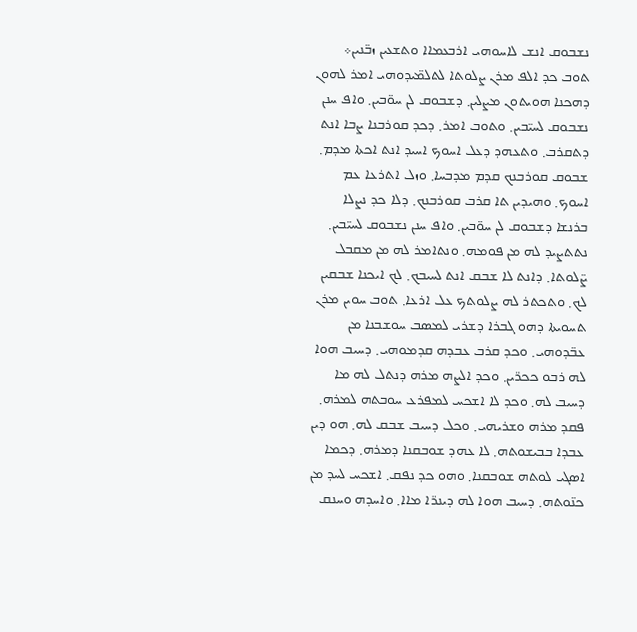ܢܫܒܘܩ ܐܢܫ ܠܐܚܘܗܝ ܐܪܒܥܡܐܐ ܘܬܫܥܝܢ ܙܒ̈ܢܝܢ܀
ܬܘܒ ܟܕ ܐܠܦ ܡܪܢ ܨܠܘܬܐ ܠܬܠܡ̈ܝܕܘܗܝ ܐܡܪ ܠܗܘܢ ܕܗܟܢܐ ܗܘܝܬܘܢ ܡܨܠܝܢ܂ ܕܫܒܘܩ ܠܢ ܚܘ̈ܒܝܢ܂ ܘܐܦ ܚܢܢ ܢܫܒܘܩ ܠܚܝ̈ܒܝܢ܂ ܘܬܘܒ ܐܡܪ܂ ܕܟܕ ܩܘܪܒܢܐ ܨܒܐ ܐܢܬ ܕܬܩܪܒ܂ ܘܬܥܗܕ ܕܥܠ ܐܚܘܟ ܐܚܝܕ ܐܢܬ ܐܟܬܐ ܡܕܡ܂ ܫܒܘܩ ܩܘܪܒܢܟ ܩܕܡ ܡܕܒܚܐ܂ ܘܙܠ ܐܬܪܥܐ ܥܡ ܐܚܘܟ܂ ܘܗܝܕܝܢ ܬܐ ܩܪܒ ܩܘܪܒܢܟ܂ ܕܠܐ ܟܕ ܢܨܠܐ ܒܪܢܫܐ ܕܫܒܘܩ ܠܢ ܚܘ̈ܒܝܢ܂ ܘܐܦ ܚܢܢ ܢܫܒܘܩ ܠܚܝ̈ܒܝܢ܂ ܢܬܬܨܝܕ ܠܗ ܡܢ ܦܘܡܗ܂ ܘܢܬܐܡܪ ܠܗ ܡܢ ܡܩܒܠ ܨ̈ܠܘܬܐ܂ ܕܐܢܬ ܠܐ ܫܒܩ ܐܢܬ ܠܚܝܒܟ܂ ܠܟ ܐܝܟܢܐ ܫܒܩܝܢ ܠܟ܂ ܘܬܟܬܪ ܠܗ ܨܠܘܬܟ ܥܠ ܐܪܥܐ܂ ܬܘܒ ܚܘܝܢ ܡܪܢ ܬܚܘܝܬܐ ܕܗܘ ܓܒܪܐ ܕܫܪܝ ܠܡܣܒ ܚܘܫܒܢܐ ܡܢ ܥܒ̈ܕܘܗܝ܂ ܘܟܕ ܩܪܒ ܥܒܕܗ ܩܕܡܘܗܝ܂ ܕܚܝܒ ܗܘܐ ܠܗ ܪܒܘ ܟܟܪ̈ܝܢ܂ ܘܟܕ ܐܠܨܗ ܡܪܗ ܕܢܬܠ ܠܗ ܡܐ ܕܚܝܒ ܠܗ܂ ܘܟܕ ܠܐ ܐܫܟܚ ܠܡܦܪܥ ܚܘܒܬܗ ܠܡܪܗ܂ ܦܩܕ ܡܪܗ ܘܫܪܝܗܝ܂ ܘܟܠ ܕܚܝܒ ܫܒܩ ܠܗ܂ ܗܘ ܕܝܢ ܥܒܕܐ ܒܒܝܫܘܬܗ܂ ܠܐ ܥܗܕ ܫܘܒܩܢܐ ܕܡܪܗ܂ ܕܟܡܐ ܐܣܓܝ ܠܘܬܗ ܫܘܒܩܢܐ܂ ܘܗܘ ܟܕ ܢܦܩ܂ ܐܫܟܚ ܠܚܕ ܡܢ ܟܢ̈ܘܬܗ܂ ܕܚܝܒ ܗܘܐ ܠܗ ܕܝܢܪ̈ܐ ܡܐܐ܂ ܘܐܚܕܗ ܘܚܢܩ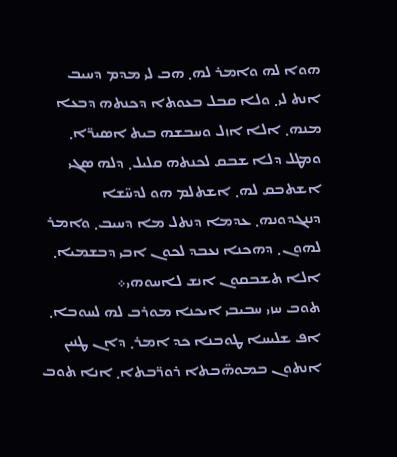ܗܘܐ ܠܗ ܘܐܡܪ ܠܗ܂ ܗܒ ܠܝ ܡܕܡ ܕܚܝܒ ܐܢܬ ܠܝ܂ ܘܠܐ ܩܒܠ ܒܥܘܬܐ ܕܟܢܬܗ ܕܒܥܐ ܡܢܗ܂ ܐܠܐ ܐܙܠ ܘܚܒܫܗ ܒܝܬ ܐܣܝܪ̈ܐ܂ ܘܡܛܠ ܕܠܐ ܫܒܩ ܠܟܢܬܗ ܩܠܝܠ܂ ܕܠܗ ܣܓܝ ܐܫܬܒܩ ܠܗ܂ ܐܫܬܠܡ ܗܘ ܠܕܚ̈ܫܐ ܕܢܢܓܕܘܢܗ܂ ܥܕܡܐ ܕܢܬܠ ܡܐ ܕܚܝܒ܂ ܘܐܡܪ ܠܗܘܢ܂ ܕܗܟܢܐ ܢܥܒܕ ܠܟܘܢ ܐܒܝ ܕܒܫܡܝܐ܂ ܐܠܐ ܬܫܒܩܘܢ ܐܢܫ ܠܐܚܘܗܝ܀
ܬܘܒ ܚܙܝ ܚܒܝܒܝ ܐܝܟܢܐ ܡܘܪܒ ܠܗ ܠܚܘܒܐ܂ ܐܦ ܫܠܝܚܐ ܛܘܒܢܐ ܟܕ ܐܡܪ܂ ܕܐܢ ܛܢܝܢ ܐܢܬܘܢ ܒܡܘܗ̈ܒܬܐ ܪܘܪ̈ܒܬܐ܂ ܐܢܐ ܬܘܒ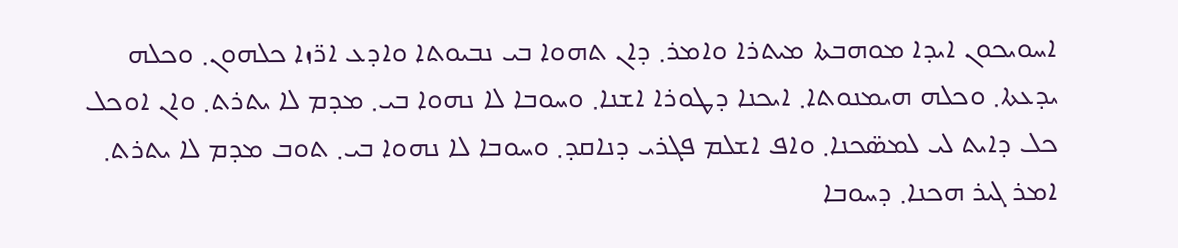ܐܚܘܝܟܘܢ ܐܝܕܐ ܡܘܗܒܬܐ ܡܝܬܪܐ ܘܐܡܪ܂ ܕܐܢ ܬܗܘܐ ܒܝ ܢܒܝܘܬܐ ܘܐܕܥ ܐܪ̈ܙܐ ܟܠܗܘܢ܂ ܘܟܠܗ ܝܕܥܬܐ܂ ܘܟܠܗ ܗܝܡܢܘܬܐ܂ ܐܝܟܢܐ ܕܛܘܪܐ ܐܫܢܐ܂ ܘܚܘܒܐ ܠܐ ܢܗܘܐ ܒܝ܂ ܡܕܡ ܠܐ ܝܬܪܬ܂ ܘܐܢ ܐܘܟܠ ܟܠ ܕܐܝܬ ܠܝ ܠܡܣ̈ܟܢܐ܂ ܘܐܦ ܐܫܠܡ ܦܓܪܝ ܕܢܐܩܕ܂ ܘܚܘܒܐ ܠܐ ܢܗܘܐ ܒܝ܂ ܬܘܒ ܡܕܡ ܠܐ ܝܬܪܬ܂ ܐܡܪ ܓܝܪ ܗܟܢܐ܂ ܕܚܘܒܐ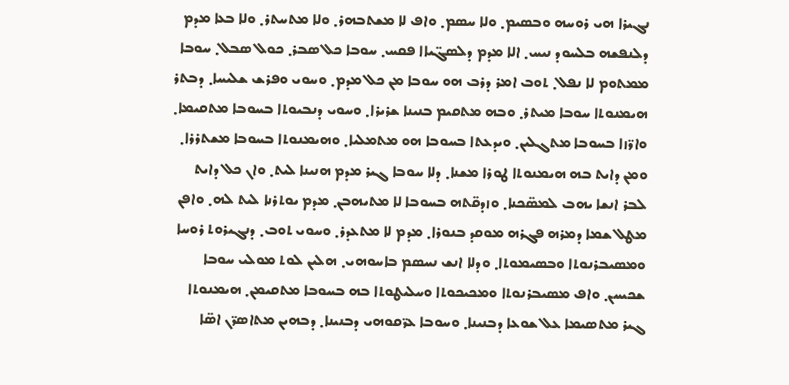ܢܓܝܪܐ ܗܝ ܪܘܚܗ ܘܒܣܝܡ܂ ܘܠܐ ܚܣܡ܂ ܘܐܦ ܠܐ ܡܫܬܒܗܪ܂ ܘܠܐ ܡܬܚܬܪ܂ ܘܠܐ ܒܥܐ ܡܕܡ ܕܠܢܦܫܗ ܒܠܚܘܕ ܢܝܚ܂ ܐܠܐ ܡܕܡ ܕܠܣܓ̈ܝܐܐ ܦܩܚ܂ ܚܘܒܐ ܟܠ ܣܒܪ܂ ܟܘܠ ܣܒܠ܂ ܚܘܒܐ ܡܡܬܘܡ ܠܐ ܢܦܠ܂ ܬܘܒ ܐܡܪ ܕܪܒ ܗܘ ܚܘܒܐ ܡܢ ܟܠ ܡܕܡ܂ ܘܚܘܝ ܘܦܪܫ ܫܠܝܚܐ܂ ܕܒܬܪ ܗܝܡܢܘܬܐ ܚܘܒܐ ܡܝܬܪ܂ ܘܒܗ ܡܬܩܝܡ ܒܢܝܢܐ ܫܪܝܪܐ܂ ܘܚܘܝ ܕܢܒܝܘܬܐ ܒܚܘܒܐ ܡܬܩܝܡܐ܂ ܘܐܪ̈ܙܐ ܒܚܘܒܐ ܡܬܓܠܝܢ܂ ܘܝܕܥܬܐ ܒܚܘܒܐ ܗܘ ܡܬܡܠܝܐ܂ ܘܗܝܡܢܘܬܐ ܒܚܘܒܐ ܡܫܬܪܪܐ܂ ܘܡܢ ܕܐܝܬ ܒܗ ܗܝܡܢܘܬܐ ܛܘܪܐ ܡ‍‍ܫܢܐ܂ ܕܠܐ ܚܘܒܐ ܓܝܪ ܡܕܡ ܗܢܝܢܐ ܠܝܬ܂ ܘܐܢ ܟܠ ܕܐܝܬ ܠܒܪ ܐܢܫܐ ܝܗܒ ܠܡܣ̈ܟܢܐ܂ ܘܙܕܩ̈ܬܗ ܒܚܘܒܐ ܠܐ ܡܬܝܗܒܢ܂ ܡܕܡ ܝܘܬܪܢܐ ܠܝܬ ܠܗ܂ ܘܐܦܢ ܡܛܠ ܫܡܐ ܕܡܪܗ ܦܓܪܗ ܡܘܩܕ ܒܢܘܪܐ܂ ܡܕܡ ܠܐ ܡܬܥܕܪ܂ ܘܚܘܝ ܬܘܒ܂ ܕܢܓܝܪܘܬ ܪܘܚܐ ܘܡܣܝܒܪܢܘܬܐ ܘܒܣܝܡܘܬܐ܂ ܘܕܠܐ ܐܢܫ ܢܚܣܡ ܒܐܚܘܗܝ܂ ܗܠܝܢ ܠܘܬ ܡܘܠܝ ܚܘܒܐ ܫܟܝܚܢ܂ ܘܐܦ ܡܣܝܒܪܢܘܬܐ ܘܡܟܝܟܘܬܐ ܘܚܠܝܛܘܬܐ ܒܗ ܒܚܘܒܐ ܡܬܩܝܡܢ܂ ܗܝܡܢܘܬܐ ܓܝܪ ܡܬܣܝܡܐ ܥܠ ܫܘܥܐ ܕܒܢܝܢܐ܂ ܘܚܘܒܐ ܥܪ̈ܩܘܗܝ ܕܒܢܝܢܐ܂ ܕܒܗܝܢ ܡܬܐܣܪ̈ܢ ܐܣ̈ܐ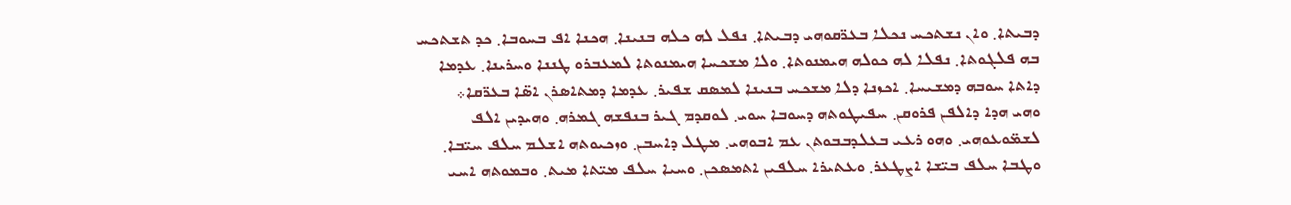ܕܒܝܬܐ܂ ܘܐܢ ܢܫܬܟܚ ܢܟܠܐ ܒܥܪ̈ܩܘܗܝ ܕܒܝܬܐ܂ ܢܦܠ ܠܗ ܟܠܗ ܒܢܝܢܐ܂ ܗܟܢܐ ܐܦ ܒܚܘܒܐ܂ ܟܕ ܬܫܬܟܚ ܒܗ ܦܠܓܘܬܐ܂ ܢܦܠܐ ܠܗ ܟܘܠܗ ܗܝܡܢܘܬܐ܂ ܘܠܐ ܡܫܟܚܐ ܗܝܡܢܘܬܐ ܠܡܥܒܪܘ ܛܢܢܐ ܘܚܪܝܢܐ܂ ܥܕܡܐ ܕܐܬܐ ܚܘܒܗ ܕܡܫܝܚܐ܂ ܐܟܙܢܐ ܕܠܐ ܡܫܟܚ ܒܢܝܢܐ ܠܡܣܩ ܫܦܝܪ܂ ܥܕܡܐ ܕܡܬܐܣܪܢ ܐܣ̈ܐ ܒܥܪ̈ܩܐ܀
ܘܗܝ ܗܕܐ ܕܐܠܦܢ ܦܪܘܩܢ܂ ܚܦܝܛܘܬܗ ܕܚܘܒܐ ܚܘܝ܂ ܠܘܩܕܡ ܓܝܪ ܒܢܦܫܗ ܓܡܪܗ܂ ܘܗܝܕܝܢ ܐܠܦ ܠܫܡ̈ܘܥܘܗܝ܂ ܘܗܘ ܪܥܝ ܒܥܠܕܒܒܘܬܢ ܥܡ ܐܒܘܗܝ܂ ܡܛܠ ܕܐܚܒܢ܂ ܘܙܟܝܘܬܗ ܐܫܠܡ ܚܠܦ ܚܝ̈ܒܐ܂ ܘܛܒܐ ܚܠܦ ܒܝ̈ܫܐ ܐܨܛܥܪ܂ ܘܥܬܝܪܐ ܚܠܦܝܢ ܐܬܡܣܟܢ܂ ܘܚܝܐ ܚܠܦ ܡܝ̈ܬܐ ܡܝܬ܂ ܘܒܡܘܬܗ ܐܚܝ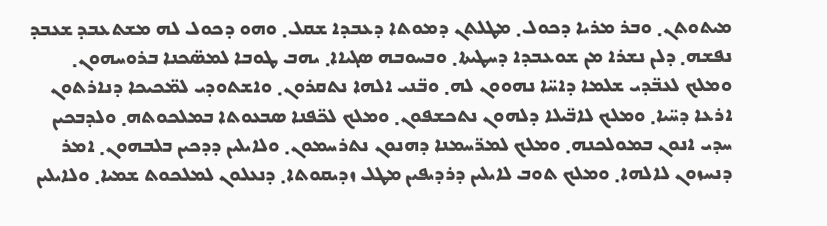ܡܝܬܘܬܢ܂ ܘܒܪ ܡܪܝܐ ܕܟܘܠ܂ ܡܛܠܬܢ ܕܡܘܬܐ ܕܥܒܕܐ ܫܩܠ܂ ܘܗܘ ܕܟܘܠ ܠܗ ܡܫܬܥܒܕ ܫܥܒܕ ܢܦܫܗ܂ ܕܠܢ ܢܫܪܐ ܡܢ ܫܘܥܒܕܐ ܕܚܛܝܬܐ܂ ܘܒܚܘܒܗ ܣܓܝܐܐ܂ ܝܗܒ ܛܘܒܐ ܠܡܣ̈ܟܢܐ ܒܪܘܚܗܘܢ܂ ܘܡܠܟ ܠܥܒ̈ܕܝ ܫܠܡܐ ܕܐܚ̈ܐ ܢܗܘܘܢ ܠܗ܂ ܘܒ̈ܢܝ ܐܠܗܐ ܢܬܩܪܘܢ܂ ܘܐܫܬܘܕܝ ܠܡ̈ܟܝܟܐ ܕܢܐܪܬܘܢ ܐܪܥܐ ܕܚ̈ܝܐ܂ ܘܡܠܟ ܠܐܒ̈ܝܠܐ ܕܠܗܘܢ ܢܬܟܫܦܘܢ܂ ܘܡܠܟ ܠܟ̈ܦܢܐ ܣܒܥܘܬܐ ܒܡܠܟܘܬܗ܂ ܘܠܕܒܟܝܢ ܚܕܝ ܐܢܘܢ ܒܡܘܠܟܢܗ܂ ܘܡܠܟ ܠܡܪ̈ܚܡܢܐ ܕܗܢܘܢ ܢܬܪܚܡܘܢ܂ ܘܠܐܝܠܝܢ ܕܕܟܝܢ ܒܠܒܗܘܢ܂ ܐܡܪ ܕܢܚܙܘܢ ܠܐܠܗܐ܂ ܘܡܠܟ ܬܘܒ ܠܐܝܠܝܢ ܕܪܕܝܦܝܢ ܡܛܠ ܙܕܝܩܘܬܐ܂ ܕܢܥܠܘܢ ܠܡܠܟܘܬ ܫܡܝܐ܂ ܘܠܐܝܠܝܢ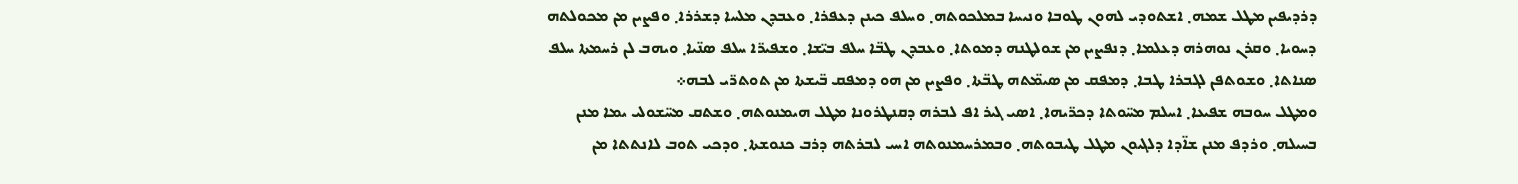ܕܪܕܝܦܝܢ ܡܛܠ ܫܡܗ܂ ܐܫܬܘܕܝ ܠܗܘܢ ܛܘܒܐ ܘܢܝܚܐ ܒܡܠܟܘܬܗ܂ ܘܚܠܦ ܟܝܢܢ ܕܥܦܪܐ܂ ܘܥܒܕܢ ܡܠܚܐ ܕܫܪܪܐ܂ ܘܦܨܝܢ ܡܢ ܡܟܘܠܬܗ ܕܚܘܝܐ܂ ܘܩܪܢ ܢܘܗܪܗ ܕܥܠܡܐ܂ ܕܢܦܨܝܢ ܡܢ ܫܘܠܛܢܗ ܕܡܘܬܐ܂ ܘܥܒܕܢ ܛܒ̈ܐ ܚܠܦ ܒܝ̈ܫܐ܂ ܘܫܦܝܪ̈ܐ ܚܠܦ ܣܢ̈ܝܐ܂ ܘܝܗܒ ܠܢ ܪܚܡܬܐ ܚܠܦ ܣܢܐܬܐ܂ ܘܫܘܬܦܢ ܠܓܒܪܐ ܛܒܐ܂ ܕܡܦܩ ܡܢ ܣܝܡ̈ܬܗ ܛܒ̈ܬܐ܂ ܘܦܨܝܢ ܡܢ ܗܘ ܕܡܦܩ ܒ̈ܝܫܬܐ ܡܢ ܬܘܬܪ̈ܝ ܠܒܗ܀
ܘܡܛܠ ܚܘܒܗ ܫܦܝܥܐ܂ ܐܚܠܡ ܡܚ̈ܘܬܐ ܕܟܪ̈ܝܗܐ܂ ܐܣܝ ܓܝܪ ܐܦ ܠܒܪܗ ܕܩܢܛܪܘܢܐ ܡܛܠ ܗܝܡܢܘܬܗ܂ ܘܫܬܩ ܡܚ̈ܫܘܠܝ ܝܡܐ ܡܢܢ ܒܚܝܠܗ܂ ܘܪܕܦ ܡܢܢ ܫܐ̈ܕܐ ܕܠܓܝܘܢ ܡܛܠ ܛܝܒܘܬܗ܂ ܘܒܡܪܚܡܢܘܬܗ ܐܚܝ ܠܒܪܬܗ ܕܪܒ ܟܢܘܫܬܐ܂ ܘܕܟܝ ܬܘܒ ܠܐܢܬܬܐ ܡܢ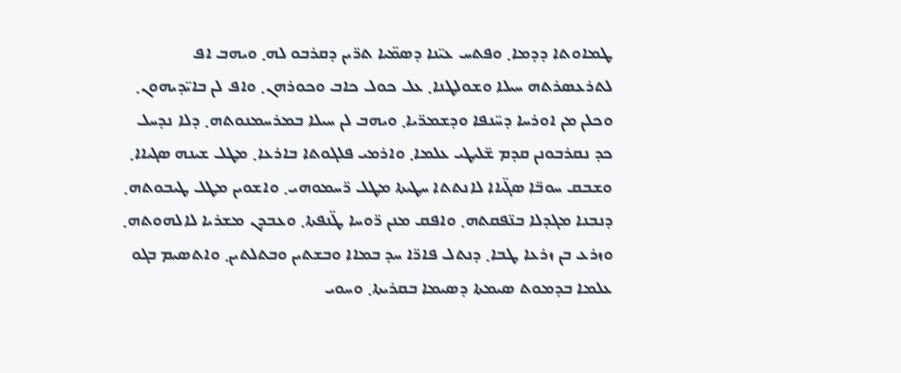ܛܡܐܘܬܐ ܕܕܡܐ܂ ܘܦܬܚ ܥܝ̈ܢܐ ܕܣܡ̈ܝܐ ܬܪ̈ܝܢ ܕܩܪܒܘ ܠܗ܂ ܘܝܗܒ ܐܦ ܠܬܪܥܣܪܬܗ ܚܝܠܐ ܘܫܘܠܛܢܐ܂ ܥܠ ܟܘܠ ܟܐܒ ܘܟܘܪܗܢ܂ ܘܐܦ ܠܢ ܒܐܝ̈ܕܝܗܘܢ܂ ܘܟܠܢ ܡܢ ܐܘܪܚܐ ܕܚ̈ܢܦܐ ܘܕܫܡܪ̈ܝܐ܂ ܘܝܗܒ ܠܢ ܚܝܠܐ ܒܡܪܚܡܢܘܬܗ܂ ܕܠܐ ܢܕܚܠ ܟܕ ܢܩܪܒܘܢܢ ܩܕܡ ܫ̈ܠܝܛܝ ܥܠܡܐ܂ ܘܐܪܡܝ ܦܠܓܘܬܐ ܒܐܪܥܐ܂ ܡܛܠ ܫܝܢܗ ܣܓܝܐܐ܂ ܘܫܒܩ ܚܘܒ̈ܐ ܣܓ̈ܝܐܐ ܠܐܢܬܬܐ ܚܛܝܬܐ ܡܛܠ ܪ̈ܚܡܘܗܝ܂ ܘܐܫܘܝܢ ܡܛܠ ܛܝܒܘܬܗ܂ ܕܢܒܢܐ ܡܓܕܠܐ ܒܢ̈ܦܩܬܗ܂ ܘܐܦܩ ܡܢܢ ܪ̈ܘܚܐ ܛ̈ܢܦܬܐ܂ ܘܥܒܕܢ ܡܫܪܝܐ ܠܐܠܗܘܬܗ܂ ܘܙܪܥ ܒܢ ܙܪܥܐ ܛܒܐ܂ ܕܢܬܠ ܦܐܪ̈ܐ ܚܕ ܒܡܐܐ ܘܒܫܬܝܢ ܘܒܬܠܬܝܢ܂ ܘܐܬܣܝܡ ܒܓܘ ܥܠܡܐ ܒܕܡܘܬ ܣܝܡܬܐ ܕܣܝܡܐ ܒܩܪܝܬܐ܂ ܘܚܘܝ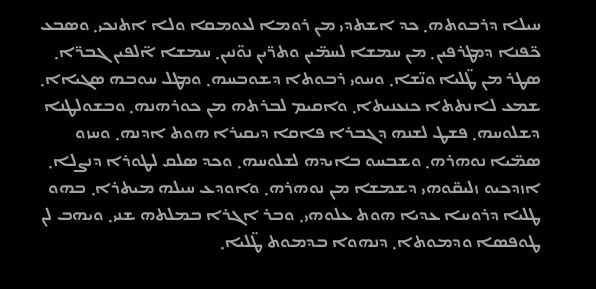ܚܝܠܐ ܕܪܒܘܬܗ܂ ܟܕ ܐܫܬܕܝ ܡܢ ܪܘܡܐ ܠܥܘܡܩܐ ܘܠܐ ܐܬܢܟܝ܂ ܘܣܒܥ ܟ̈ܦܢܐ ܕܡܛܪܦܝܢ܂ ܡܢ ܚܡܫܐ ܠܚܡ̈ܝܢ ܘܬܪ̈ܝܢ ܢܘ̈ܢܝܢ܂ ܚܡܫܐ ܐ̈ܠܦܝܢ ܓܒܪ̈ܐ܂ ܣܛܪ ܡܢ ܛ̈ܠܝܐ ܘܢ̈ܫܐ܂ ܘܚܘܝ ܪܒܘܬܐ ܕܫܘܒܚܗ܂ ܘܡܛܠ ܚܘܒܗ ܣܓܝܐܐ܂ ܫܡܥ ܠܐܢܬܬܐ ܟܢܥܢܝܬܐ܂ ܘܐܩܝܡ ܠܒܪܬܗ ܡܢ ܟܘܪܗܢܗ܂ ܘܒܫܘܠܛܢܐ ܕܫܠܘܚܗ܂ ܦܫܛ ܠܫܢܗ ܕܓܒܪܐ ܦܐܩܐ ܕܝܩܝܪܐ ܗܘܬ ܐܕܢܗ܂ ܘܚܙܘ ܣܡ̈ܝܐ ܢܘܗܪܗ܂ ܘܫܒܚܘ ܒܐܝܕܗ ܠܫܠܘܚܗ܂ ܘܟܕ ܣܠܩ ܠܛܘܪܐ ܕܢܨܠܐ܂ ܐܙܕܟܝܘ ܙܠܝܩ̈ܘܗܝ ܕܫܡܫܐ ܡܢ ܢܘܗܪܗ܂ ܘܐܘܕܥ ܚܝܠܗ ܡܝܬܪܐ܂ ܒܗܘ ܛܠܝܐ ܕܪܘܚܐ ܥܕܝܐ ܗܘܬ ܥܠܘܗܝ܂ ܘܒܪ ܐܓܪܐ ܒܡܠܬܗ ܫܢܝ܂ ܘܝܗܒ ܠܢ ܛܘܦܣܐ ܘܕܡܘܬܐ܂ ܕܢܗܘܐ ܒܕܡܘܬ ܛ̈ܠܝܐ܂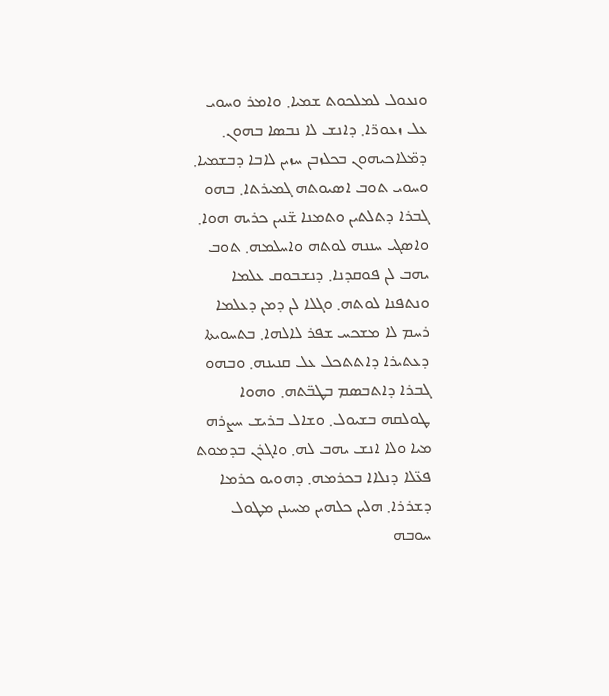ܘܢܥܘܠ ܠܡܠܟܘܬ ܫܡܝܐ܂ ܘܐܡܪ ܘܚܘܝ ܥܠ ܙܥܘܪ̈ܐ܂ ܕܐܢܫ ܠܐ ܢܒܣܐ ܒܗܘܢ܂ ܕܡ̈ܠܐܟܝܗܘܢ ܒܟܠܙܒܢ ܚܙܝܢ ܠܐܒܐ ܕܒܫܡܝܐ܂ ܘܚܘܝ ܬܘܒ ܐܣܝܘܬܗ ܓܡܝܪܬܐ܂ ܒܗܘ ܓܒܪܐ ܕܬܠܬܝܢ ܘܬܡܢܐ ܫ̈ܢܝܢ ܟܪܝܗ ܗܘܐ܂ ܘܐܣܓܝ ܚܢܢܗ ܠܘܬܗ ܘܐܚܠܡܗ܂ ܬܘܒ ܝܗܒ ܠܢ ܦܘܩܕܢܐ܂ ܕܢܫܒܘܩ ܥܠܡܐ ܘܢܬܦܢܐ ܠܘܬܗ܂ ܘܓܠܐ ܠܢ ܕܡܢ ܕܥܠܡܐ ܪܚܡ ܠܐ ܡܫܟܚ ܫܦܪ ܠܐܠܗܐ܂ ܒܬܚܘܝܬܐ ܕܥܬܝܪܐ ܕܐܬܬܟܠ ܥܠ ܩܢܝܢܗ܂ ܘܒܗܘ ܓܒܪܐ ܕܐܬܒܣܡ ܒܛܒ̈ܬܗ܂ ܘܗܘܐ ܛܘܠܩܗ ܒܫܝܘܠ܂ ܘܫܐܠ ܒܪܝܫ ܚܨܪܗ ܡܝܐ ܘܠܐ ܐܢܫ ܝܗܒ ܠܗ܂ ܘܐܓܪܢ ܒܕܡܘܬ ܦܥ̈ܠܐ ܕܢܠܐܐ ܒܟܪܡܗ܂ ܕܗܘܝܘ ܟܪܡܐ ܕܫܪܪܐ܂ ܗܠܝܢ ܟܠܗܝܢ ܡܚܝܢܢ ܡܛܘܠ ܚܘܒܗ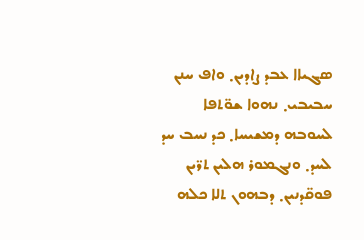ܣܓܝܐܐ ܥܒܕ ܨܐܕܝܢ܂ ܘܐܦ ܚܢܢ ܚܒܝܒܝ܂ ܢܗܘܐ ܫܘ̈ܬܦܐ ܠܚܘܒܗ ܕܡܫܝܚܐ܂ ܟܕ ܢܚܒ ܚܕ ܠܚܕ܂ ܘܢܓܡܘܪ ܗܠܝܢ ܬܪ̈ܝܢ ܦܘܩ̈ܕܢܝܢ܂ ܕܒܗܘܢ ܬܠܐ ܟܠܗ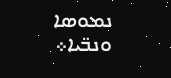ܢܡܘܣܐ ܘܢܒ̈ܝܐ܀